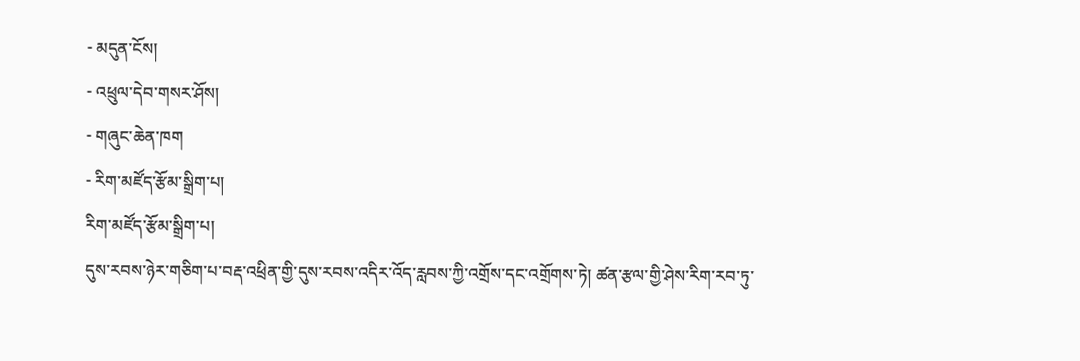- མདུན་ངོས།
- འཕྲུལ་དེབ་གསར་ཤོས།
- གཞུང་ཆེན་ཁག
- རིག་མཛོད་རྩོམ་སྒྲིག་པ།
རིག་མཛོད་རྩོམ་སྒྲིག་པ།
དུས་རབས་ཉེར་གཅིག་པ་བརྡ་འཕྲིན་གྱི་དུས་རབས་འདིར་འོད་རླབས་ཀྱི་འགྲོས་དང་འགྲོགས་ཏེ། ཚན་རྩལ་གྱི་ཤེས་རིག་རབ་ཏུ་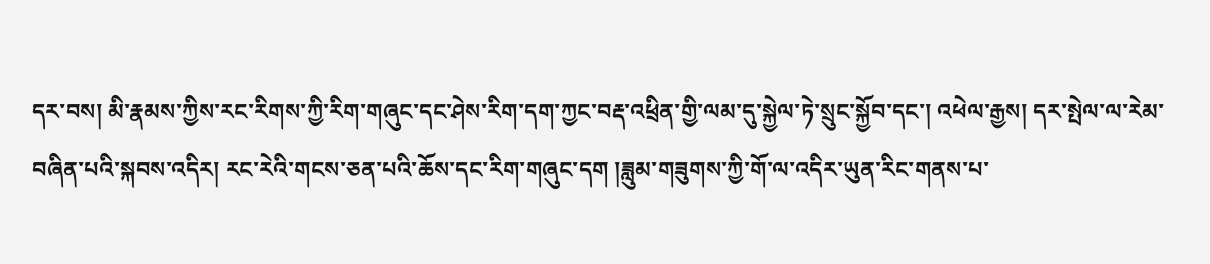དར་བས། མི་རྣམས་ཀྱིས་རང་རིགས་ཀྱི་རིག་གཞུང་དང་ཤེས་རིག་དག་ཀྱང་བརྡ་འཕྲིན་གྱི་ལམ་དུ་སྐྱེལ་ཏེ་སྲུང་སྐྱོབ་དང་། འཕེལ་རྒྱས། དར་སྤེལ་ལ་རེམ་བཞིན་པའི་སྐབས་འདིར། རང་རེའི་གངས་ཅན་པའི་ཆོས་དང་རིག་གཞུང་དག །ཟླུམ་གཟུགས་ཀྱི་གོ་ལ་འདིར་ཡུན་རིང་གནས་པ་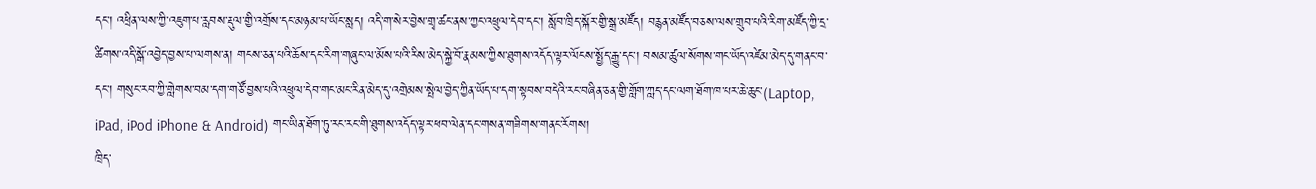དང་། འཕྲིན་ལས་ཀྱི་འཇུག་པ་རླབས་རྡུལ་གྱི་འགྲོས་དང་མཉམ་པ་ཡོང་སླད། འདི་ག་སེར་བྱེས་གྲྭ་ཚང་ནས་ཀྱང་འཕྲུལ་དེབ་དང་། སློབ་ཁྲིད་སྐོར་གྱི་སྒྲ་མཛོད། བརྙན་མཛོད་བཅས་ལས་གྲུབ་པའི་རིག་མཛོད་ཀྱི་དྲ་ཚིགས་འདི་སྒོ་འབྱེད་བྱས་པ་ལགས་ན། གངས་ཅན་པའི་ཆོས་དང་རིག་གཞུང་ལ་མོས་པའི་རིས་མེད་སྐྱེ་བོ་རྣམས་ཀྱིས་ཐུགས་འདོད་ལྟར་ལོངས་སྤྱོད་རྒྱུ་དང་། བསམ་ཚུལ་སོགས་གང་ཡོད་འཛེམ་མེད་དུ་གནང་བ་དང་། གསུང་རབ་ཀྱི་གླེགས་བམ་དག་གཙོ་བྱས་པའི་འཕྲུལ་དེབ་གང་མང་རིན་མེད་དུ་འགྲེམས་སྤེལ་བྱེད་ཀྱིན་ཡོད་པ་དག་སྟབས་བདེའི་རང་བཞིན་ཅན་གྱི་གློག་ཀླད་དང་ལག་ཐོག་ཁ་པར་ཆེ་ཆུང་(Laptop, iPad, iPod iPhone & Android) གང་ཡིན་ཐོག་ཏུ་རང་རང་གི་ཐུགས་འདོད་ལྟར་ཕབ་ལེན་དང་གསན་གཟིགས་གནང་རོགས།
ཁྲིད་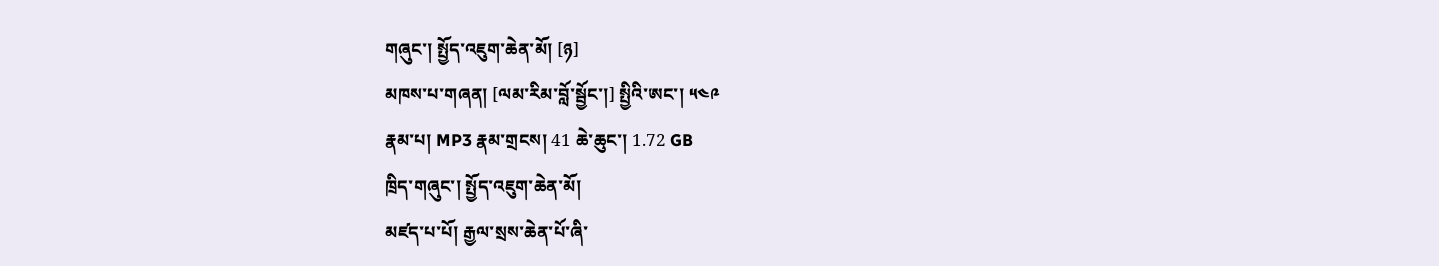གཞུང་། སྤྱོད་འཇུག་ཆེན་མོ། [ཉ]
མཁས་པ་གཞན། [ལམ་རིམ་བློ་སྦྱོང་།] སྤྱིའི་ཨང་། ༥༤༩
རྣམ་པ། MP3 རྣམ་གྲངས། 41 ཆེ་ཆུང་། 1.72 GB
ཁྲིད་གཞུང་། སྤྱོད་འཇུག་ཆེན་མོ།
མཛད་པ་པོ། རྒྱལ་སྲས་ཆེན་པོ་ཞི་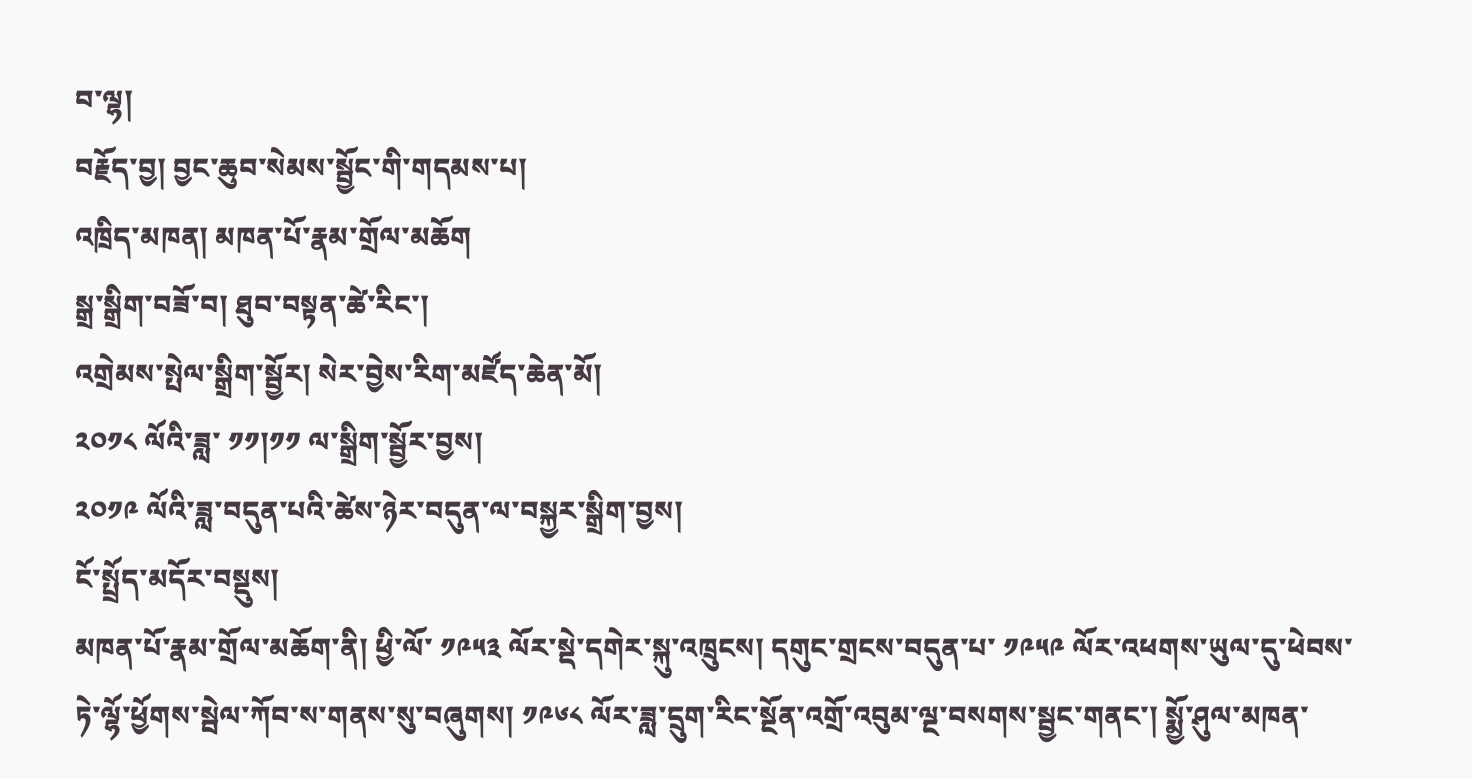བ་ལྷ།
བརྗོད་བྱ། བྱང་ཆུབ་སེམས་སྦྱོང་གི་གདམས་པ།
འཁྲིད་མཁན། མཁན་པོ་རྣམ་གྲོལ་མཆོག
སྒྲ་སྒྲིག་བཟོ་བ། ཐུབ་བསྟན་ཚེ་རིང་།
འགྲེམས་སྤེལ་སྒྲིག་སྦྱོར། སེར་བྱེས་རིག་མཛོད་ཆེན་མོ།
༢༠༡༨ ལོའི་ཟླ་ ༡༡།༡༡ ལ་སྒྲིག་སྦྱོར་བྱས།
༢༠༡༩ ལོའི་ཟླ་བདུན་པའི་ཚེས་ཉེར་བདུན་ལ་བསྐྱར་སྒྲིག་བྱས།
ངོ་སྤྲོད་མདོར་བསྡུས།
མཁན་པོ་རྣམ་གྲོལ་མཆོག་ནི། ཕྱི་ལོ་ ༡༩༥༣ ལོར་སྡེ་དགེར་སྐུ་འཁྲུངས། དགུང་གྲངས་བདུན་པ་ ༡༩༥༩ ལོར་འཕགས་ཡུལ་དུ་ཕེབས་ཏེ་ལྷོ་ཕྱོགས་སྦེལ་ཀོབ་ས་གནས་སུ་བཞུགས། ༡༩༦༨ ལོར་ཟླ་དྲུག་རིང་སྔོན་འགྲོ་འབུམ་ལྔ་བསགས་སྦྱང་གནང་། སྨྱོ་ཤུལ་མཁན་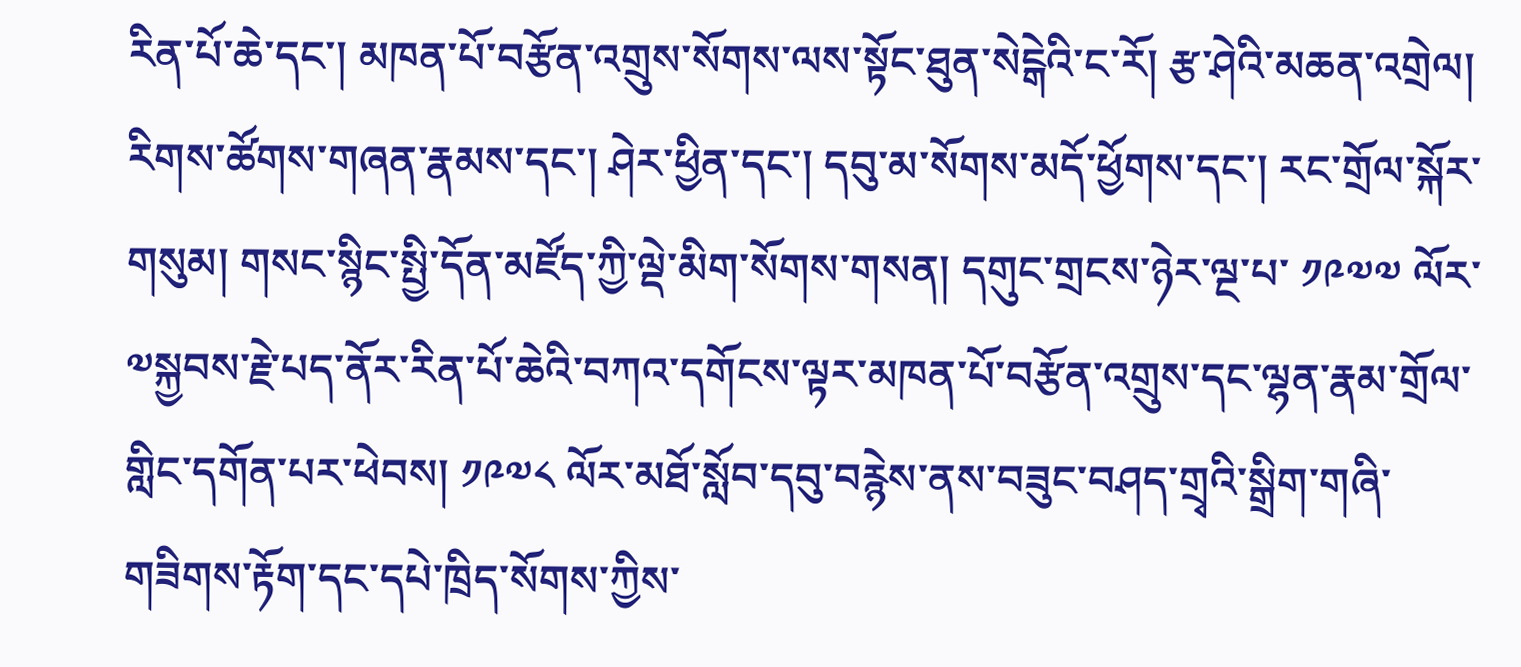རིན་པོ་ཆེ་དང་། མཁན་པོ་བརྩོན་འགྲུས་སོགས་ལས་སྟོང་ཐུན་སེངྒེའི་ང་རོ། རྩ་ཤེའི་མཆན་འགྲེལ། རིགས་ཚོགས་གཞན་རྣམས་དང་། ཤེར་ཕྱིན་དང་། དབུ་མ་སོགས་མདོ་ཕྱོགས་དང་། རང་གྲོལ་སྐོར་གསུམ། གསང་སྙིང་སྤྱི་དོན་མཛོད་ཀྱི་ལྡེ་མིག་སོགས་གསན། དགུང་གྲངས་ཉེར་ལྔ་པ་ ༡༩༧༧ ལོར་༧སྐྱབས་རྗེ་པད་ནོར་རིན་པོ་ཆེའི་བཀའ་དགོངས་ལྟར་མཁན་པོ་བརྩོན་འགྲུས་དང་ལྷན་རྣམ་གྲོལ་གླིང་དགོན་པར་ཕེབས། ༡༩༧༨ ལོར་མཐོ་སློབ་དབུ་བརྙེས་ནས་བཟུང་བཤད་གྲྭའི་སྒྲིག་གཞི་གཟིགས་རྟོག་དང་དཔེ་ཁྲིད་སོགས་ཀྱིས་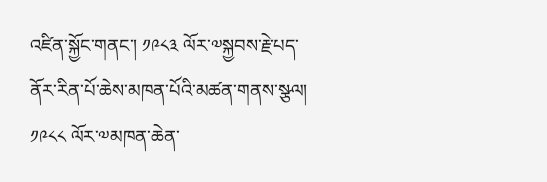འཛིན་སྐྱོང་གནང་། ༡༩༨༣ ལོར་༧སྐྱབས་རྗེ་པད་ནོར་རིན་པོ་ཆེས་མཁན་པོའི་མཚན་གནས་སྩལ། ༡༩༨༨ ལོར་༧མཁན་ཆེན་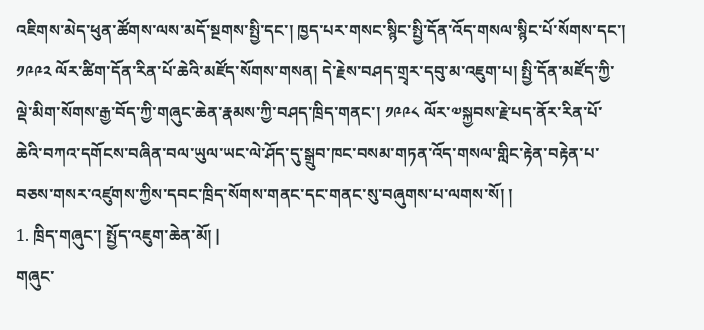འཇིགས་མེད་ཕུན་ཚོགས་ལས་མདོ་སྔགས་སྤྱི་དང་། ཁྱད་པར་གསང་སྙིང་སྤྱི་དོན་འོད་གསལ་སྙིང་པོ་སོགས་དང་། ༡༩༩༢ ལོར་ཚིག་དོན་རིན་པོ་ཆེའི་མཛོད་སོགས་གསན། དེ་རྗེས་བཤད་གྲྭར་དབུ་མ་འཇུག་པ། སྤྱི་དོན་མཛོད་ཀྱི་ལྡེ་མིག་སོགས་རྒྱ་བོད་ཀྱི་གཞུང་ཆེན་རྣམས་ཀྱི་བཤད་ཁྲིད་གནང་། ༡༩༩༨ ལོར་༧སྐྱབས་རྗེ་པད་ནོར་རིན་པོ་ཆེའི་བཀའ་དགོངས་བཞིན་བལ་ཡུལ་ཡང་ལེ་ཤོད་དུ་སྒྲུབ་ཁང་བསམ་གཏན་འོད་གསལ་གླིང་རྟེན་བརྟེན་པ་བཅས་གསར་འཛུགས་ཀྱིས་དབང་ཁྲིད་སོགས་གནང་དང་གནང་སུ་བཞུགས་པ་ལགས་སོ། །
1. ཁྲིད་གཞུང་། སྤྱོད་འཇུག་ཆེན་མོ། |
གཞུང་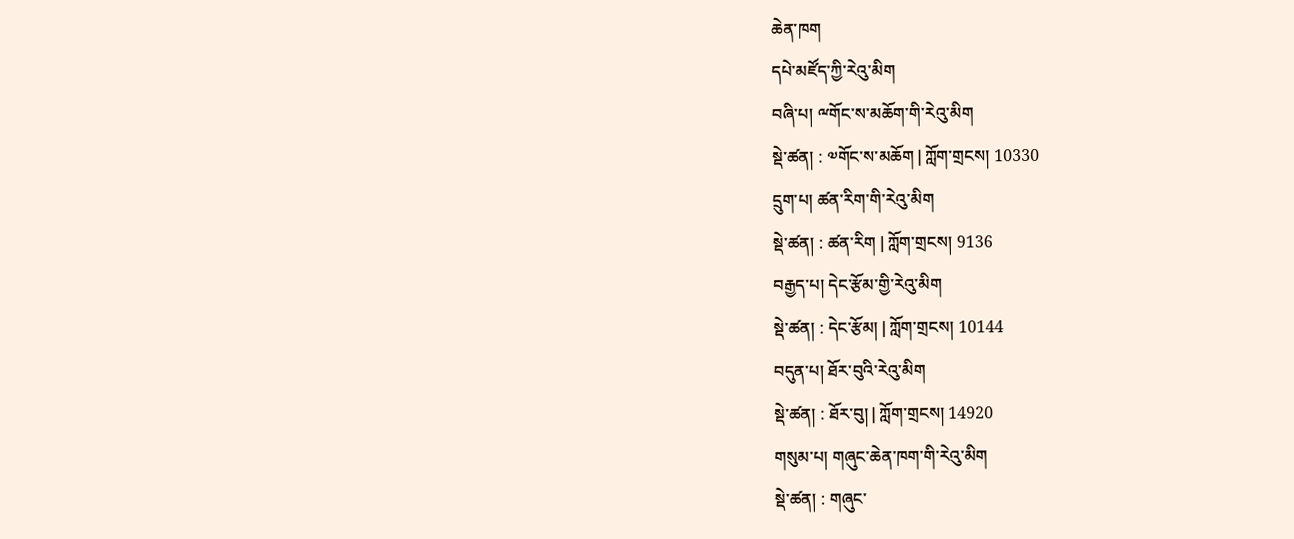ཆེན་ཁག
དཔེ་མཛོད་ཀྱི་རེའུ་མིག
བཞི་པ། ྋགོང་ས་མཆོག་གི་རེའུ་མིག
སྡེ་ཚན། : ༧གོང་ས་མཆོག | ཀློག་གྲངས། 10330
དྲུག་པ། ཚན་རིག་གི་རེའུ་མིག
སྡེ་ཚན། : ཚན་རིག | ཀློག་གྲངས། 9136
བརྒྱད་པ། དེང་རྩོམ་གྱི་རེའུ་མིག
སྡེ་ཚན། : དེང་རྩོམ། | ཀློག་གྲངས། 10144
བདུན་པ། ཐོར་བུའི་རེའུ་མིག
སྡེ་ཚན། : ཐོར་བུ། | ཀློག་གྲངས། 14920
གསུམ་པ། གཞུང་ཆེན་ཁག་གི་རེའུ་མིག
སྡེ་ཚན། : གཞུང་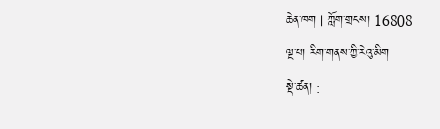ཆེན་ཁག | ཀློག་གྲངས། 16808
ལྔ་པ། རིག་གནས་ཀྱི་རེའུ་མིག
སྡེ་ཚན། :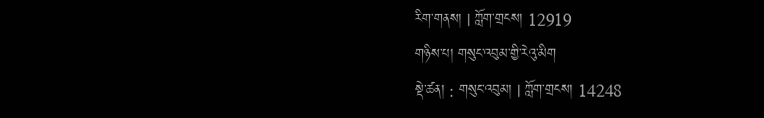རིག་གནས། | ཀློག་གྲངས། 12919
གཉིས་པ། གསུང་འབུམ་གྱི་རེའུ་མིག
སྡེ་ཚན། : གསུང་འབུམ། | ཀློག་གྲངས། 14248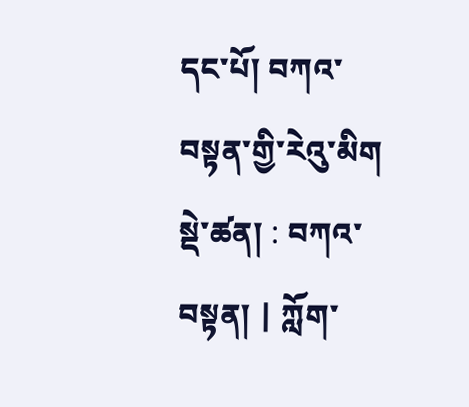དང་པོ། བཀའ་བསྟན་གྱི་རེའུ་མིག
སྡེ་ཚན། : བཀའ་བསྟན། | ཀློག་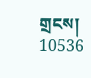གྲངས། 10536